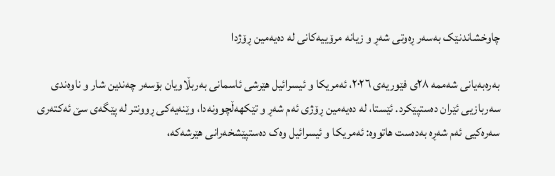چاوخشاندنێک بەسەر ڕەوتی شەڕ و زیانە مرۆییەکانی لە دەیەمین ڕۆژدا

بەرەبەیانی شەممە ٢٨ی فێوریەی ٢٠٢٦، ئەمریکا و ئیسرائیل هێرشی ئاسمانی بەربڵاویان بۆسەر چەندین شار و ناوەندی سەربازیی ئێران دەستپێکرد. ئێستا، لە دەیەمین ڕۆژی ئەم شەڕ و تێکهەڵچوونەدا، وێنەیەکی ڕوونتر لە پێگەی سێ ئەکتەری سەرەکیی ئەم شەڕە بەدەست هاتووە: ئەمریکا و ئیسرائیل وەک دەستپێشخەرانی هێرشەکە،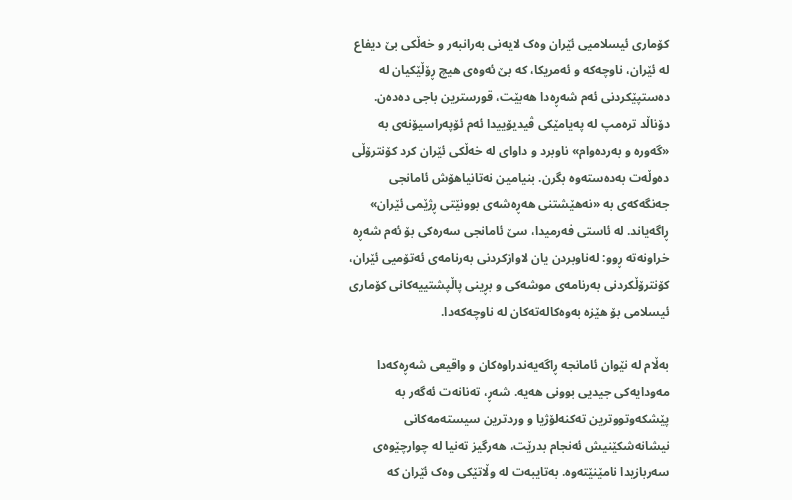کۆماری ئیسلامیی ئێران وەک لایەنی بەرانبەر و خەڵکی بێ دیفاع لە ئێران، ناوچەکە و ئەمریکا، کە بێ ئەوەی هیچ ڕۆڵێکیان لە دەستپێکردنی ئەم شەڕەدا هەبێت، قورسترین باجی دەدەن. دۆناڵد ترەمپ لە پەیامێکی ڤیدیۆییدا ئەم ئۆپەراسیۆنەی بە «گەورە و بەردەوام» ناوبرد و داوای لە خەڵکی ئێران کرد کۆنترۆڵی دەوڵەت بەدەستەوە بگرن. بنیامین نەتانیاهۆش ئامانجی جەنگەکەی بە «نەهێشتنی هەڕەشەی بوونێتی ڕژێمی ئێران» ڕاگەیاند. لە ئاستی فەرمیدا، سێ ئامانجی سەرەکی بۆ ئەم شەڕە خراونەتە ڕوو: لەناوبردن یان لاوازکردنی بەرنامەی ئەتۆمیی ئێران، کۆنترۆڵکردنی بەرنامەی موشەکی و بڕینی پاڵپشتییەکانی کۆماری ئیسلامی بۆ هێزە بەوەکالەتەکان لە ناوچەکەدا.

بەڵام لە نێوان ئامانجە ڕاگەیەندراوەکان و واقیعی شەڕەکەدا مەودایەکی جیدیی بوونی هەیە. شەڕ، تەنانەت ئەگەر بە پێشکەوتووترین تەکنەلۆژیا و وردترین سیستەمەکانی نیشانەشکێنیش ئەنجام بدرێت، هەرگیز تەنیا لە چوارچێوەی سەربازیدا نامێنێتەوە. بەتایبەت لە وڵاتێکی وەک ئێران کە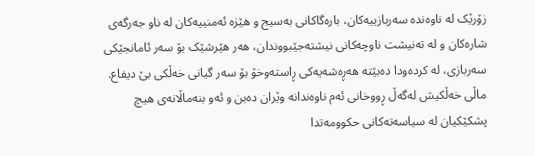زۆرێک لە ناوەندە سەربازییەکان، بارەگاکانی بەسیج و هێزە ئەمنییەکان لە ناو جەرگەی شارەکان و لە تەنیشت ناوچەکانی نیشتەجێبووندان، هەر هێرشێک بۆ سەر ئامانجێکی سەربازی، لە کردەودا دەبێتە هەڕەشەیەکی ڕاستەوخۆ بۆ سەر گیانی خەڵکی بێ دیفاع. ماڵی خەڵکیش لەگەڵ ڕووخانی ئەم ناوەندانە وێران دەبن و ئەو بنەماڵانەی هیچ پشکێکیان لە سیاسەتەکانی حکوومەتدا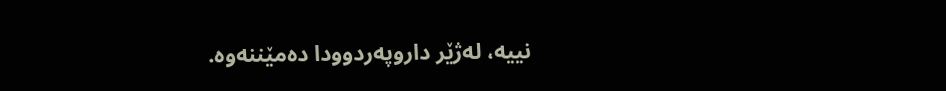نییە، لەژێر داروپەردوودا دەمێننەوە.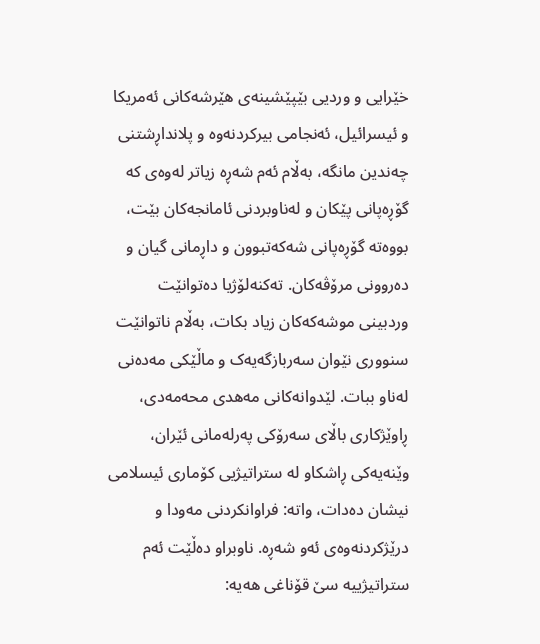خێرایی و وردیی بێپێشینەی هێرشەکانی ئەمریکا و ئیسرائیل، ئەنجامی بیرکردنەوە و پلانداڕشتنی چەندین مانگە، بەڵام ئەم شەڕە زیاتر لەوەی کە گۆڕەپانی پێکان و لەناوبردنی ئامانجەکان بێت، بووەتە گۆڕەپانی شەکەتبوون و داڕمانی گیان و دەروونی مرۆڤەکان. تەکنەلۆژیا دەتوانێت وردبینی موشەکەکان زیاد بکات، بەڵام ناتوانێت سنووری نێوان سەربازگەیەک و ماڵێکی مەدەنی لەناو ببات. لێدوانەکانی مەهدی محەمەدی، ڕاوێژکاری باڵای سەرۆکی پەرلەمانی ئێران، وێنەیەکی ڕاشکاو لە ستراتیژیی کۆماری ئیسلامی نیشان دەدات، واتە: فراوانکردنی مەودا و درێژکردنەوەی ئەو شەڕە. ناوبراو دەڵێت ئەم ستراتیژییە سێ قۆناغی هەیە: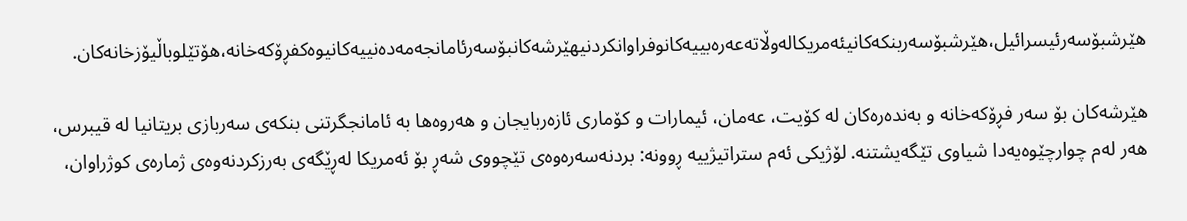هێرشبۆسەرئیسرائیل،هێرشبۆسەربنکەکانیئەمریکالەوڵاتەعەرەبییەکانوفراوانکردنیهێرشەکانبۆسەرئامانجەمەدەنییەکانیوەکفڕۆکەخانە،هۆتێلوباڵیۆزخانەکان.

هێرشەکان بۆ سەر فڕۆکەخانە و بەندەرەکان لە کۆیت، عەمان، ئیمارات و کۆماری ئازەربایجان و هەروەها بە ئامانجگرتنی بنکەی سەربازی بریتانیا لە قیبرس، هەر لەم چوارچێوەیەدا شیاوی تێگەیشتنە. لۆژیکی ئەم ستراتیژییە ڕوونە: بردنەسەرەوەی تێچووی شەڕ بۆ ئەمریکا لەڕێگەی بەرزکردنەوەی ژمارەی کوژراوان،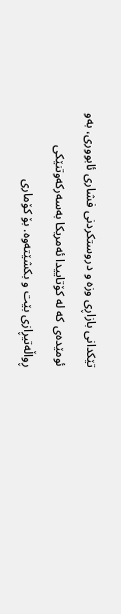تێکدانی بازاڕی وزە و دروستکردنی فشاری ئابووری، بەو ئومێدەی کە لە کۆتاییدا ئەمریکا بەسەرکەوتنێکی ڕواڵەتیڕازی بێت و بکشێتەوە. بۆ کۆماری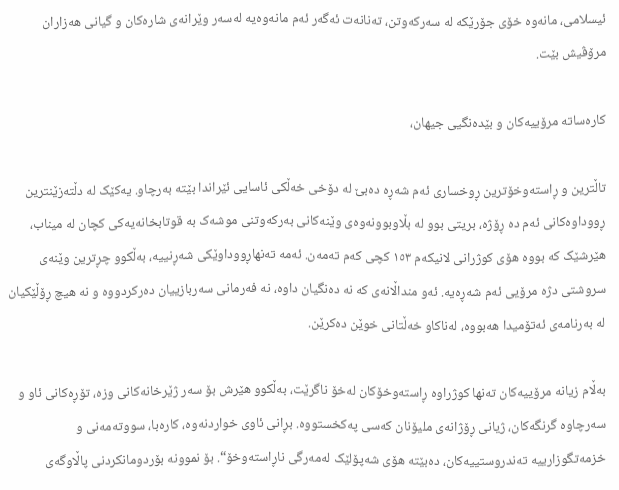ئیسلامی، مانەوە خۆی جۆرێکە لە سەرکەوتن، تەنانەت ئەگەر ئەم مانەوەیە لەسەر وێرانەی شارەکان و گیانی هەزاران مرۆڤیش بێت.

کارەساتە مرۆییەکان و بێدەنگیی جیهان،

تاڵترین و ڕاستەوخۆترین ڕوخساری ئەم شەڕە دەبێ لە دۆخی خەڵکی ئاسایی ئێراندا بێتە بەرچاو. یەکێک لە دڵتەزێنترین ڕووداوەکانی ئەم دە ڕۆژە، بریتی بوو لە بڵاوبوونەوەی وێنەکانی بەرکەوتنی موشەک بە قوتابخانەیەکی کچان لە میناب، هێرشێک کە بووە هۆی کوژرانی لانیکەم ١٥٣ کچی کەم تەمەن. ئەمە تەنهاڕووداوێکی شەڕنییە، بەڵکوو چڕترین وێنەی سروشتی دژە مرۆیی ئەم شەڕەیە. ئەو منداڵانەی کە نە دەنگیان داوە، نە فەرمانی سەربازییان دەرکردووە و نە هیچ ڕۆڵێکیان لە بەرنامەی ئەتۆمیدا هەبووە، لەناکاو خەڵتانی خوێن دەکرێن.

بەڵام زیانە مرۆییەکان تەنها کوژراوە ڕاستەوخۆکان لەخۆ ناگرێت، بەڵکوو هێرش بۆ سەر ژێرخانەکانی وزە، تۆڕەکانی ئاو و سەرچاوە گرنگەکان، ژیانی ڕۆژانەی ملیۆنان کەسی پەکخستووە. بڕانی ئاوی خواردنەوە، کارەبا، سووتەمەنی و خزمەتگوزارییە تەندروستییەکان، دەبێتە هۆی شەپۆلێک لەمەرگی ناڕاستەوخۆ“. بۆ نموونە بۆردومانکردنی پاڵاوگەی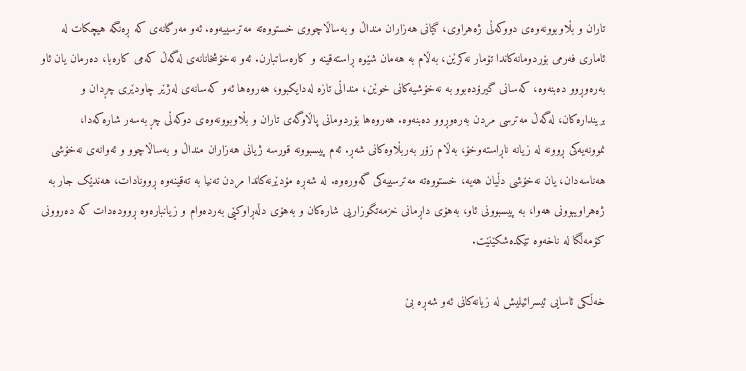تاران و بڵاوبوونەوەی دووکەڵی ژەهراوی، گیانی هەزاران منداڵ و بەساڵاچووی خستووەتە مەترسییەوە. ئەو مەرگانەی کە ڕەنگە هیچکات لە ئاماری فەرمی بۆردومانەکاندا تۆمار نەکرێن، بەڵام بە هەمان شێوە ڕاستەقینە و کارەساتبارن. ئەو نەخۆشخانانەی لەگەڵ کەمی کارەبا، دەرمان یان ئاو بەرەوڕوو دەبنەوە، کەسانی گیرۆدەبوو بە نەخۆشیەکانی خوێن، منداڵی تازە لەدایکبوو، هەروەها ئەو کەسانەی لەژێر چاودێری چڕدان و بریندارەکان، لەگەڵ مەترسی مردن بەرەوڕوو دەبنەوە. هەروەها بۆردومانی پاڵاوگەی تاران و بڵاوبوونەوەی دوکەڵی چڕ بەسەر شارەکەدا، نموونەیەکی ڕوونە لە زیانە ناڕاستەوخۆ، بەڵام زۆر بەربڵاوەکانی شەڕ. ئەم پیسبوونە قورسە ژیانی هەزاران منداڵ و بەساڵاچوو و ئەوانەی نەخۆشی هەناسەدان، یان نەخۆشی دڵیان هەیە، خستووەتە مەترسییەکی گەورەوە. لە شەڕە مۆدێرنەکاندا مردن تەنیا بە تەقینەوە ڕوونادات، هەندێک جار بە ژەهراویبوونی هەوا، بە پیسبوونی ئاو، بەهۆی داڕمانی خزمەتگوزاریی شارەکان و بەهۆی دڵەڕاوکێی بەردەوام و زیانبارەوە ڕوودەدات کە دەروونی کۆمەڵگا لە ناخەوە تێکدەشکێنێت.

خەڵکی ئاسایی ئیسرائیلیش لە زیانەکانی ئەو شەڕە بێ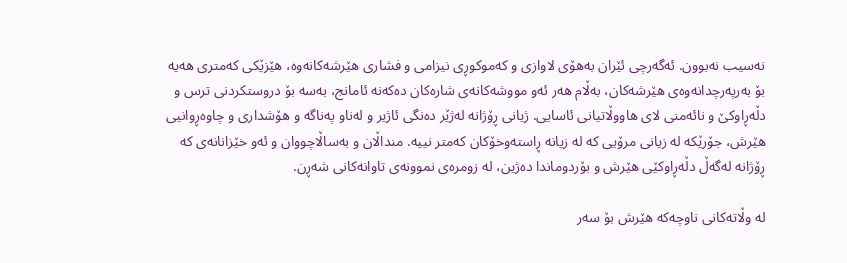نەسیب نەبوون. ئەگەرچی ئێران بەهۆی لاوازی و کەموکوڕی نیزامی و فشاری هێرشەکانەوە، هێزێکی کەمتری هەیە بۆ بەرپەرچدانەوەی هێرشەکان، بەڵام هەر ئەو مووشەکانەی شارەکان دەکەنە ئامانج، بەسە بۆ دروستکردنی ترس و دڵەڕاوکێ و نائەمنی لای هاووڵاتیانی ئاسایی. ژیانی ڕۆژانە لەژێر دەنگی ئاژیر و لەناو پەناگە و هۆشداری و چاوەڕوانیی هێرش، جۆرێکە لە زیانی مرۆیی کە لە زیانە ڕاستەوخۆکان کەمتر نییە. منداڵان و بەساڵاچووان و ئەو خێزانانەی کە ڕۆژانە لەگەڵ دڵەڕاوکێی هێرش و بۆردوماندا دەژین، لە زومرەی نموونەی تاوانەکانی شەڕن.

لە وڵاتەکانی ناوچەکە هێرش بۆ سەر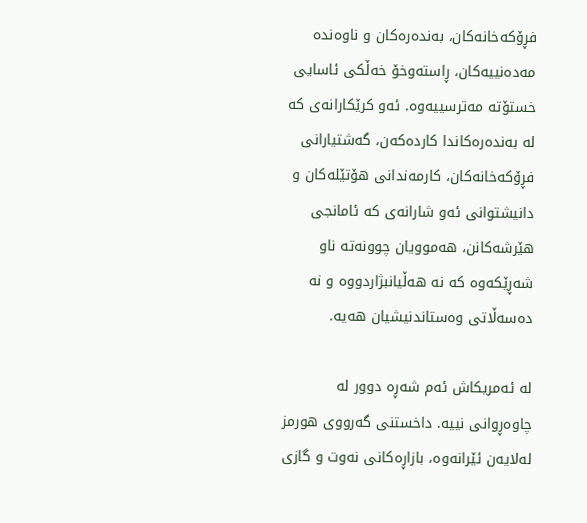فڕۆکەخانەکان، بەندەرەکان و ناوەندە مەدەنییەکان، ڕاستەوخۆ خەڵکی ئاسایی خستۆتە مەترسییەوە. ئەو کرێکارانەی کە لە بەندەرەکاندا کاردەکەن، گەشتیارانی فڕۆکەخانەکان، کارمەندانی هۆتێلەکان و دانیشتوانی ئەو شارانەی کە ئامانجی هێرشەکانن، هەموویان چوونەتە ناو شەڕێکەوە کە نە هەڵیانبژاردووە و نە دەسەڵاتی وەستاندنیشیان هەیە.

لە ئەمریکاش ئەم شەڕە دوور لە چاوەڕوانی نییە. داخستنی گەرووی هورمز لەلایەن ئێرانەوە، بازاڕەکانی نەوت و گازی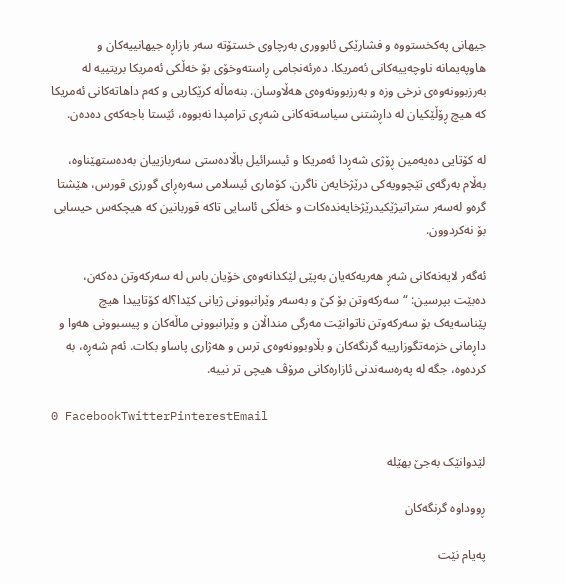جیهانی پەکخستووە و فشارێکی ئابووری بەرچاوی خستۆتە سەر بازاڕە جیهانییەکان و هاوپەیمانە ناوچەییەکانی ئەمریکا. دەرئەنجامی ڕاستەوخۆی بۆ خەڵکی ئەمریکا بریتییە لە بەرزبوونەوەی نرخی وزە و بەرزبوونەوەی هەڵاوسان. بنەماڵە کرێکاریی و کەم داهاتەکانی ئەمریکا کە هیچ ڕۆڵێکیان لە داڕشتنی سیاسەتەکانی شەڕی ترامپدا نەبووە، ئێستا باجەکەی دەدەن.

لە کۆتایی دەیەمین ڕۆژی شەڕدا ئەمریکا و ئیسرائیل باڵادەستی سەربازییان بەدەستهێناوە، بەڵام بەرگەی تێچوویەکی درێژخایەن ناگرن. کۆماری ئیسلامی سەرەڕای گورزی قورس، هێشتا گرەو لەسەر ستراتیژێکیدرێژخایەندەکات و خەڵکی ئاسایی تاکە قوربانین کە هیچکەس حیسابی بۆ نەکردوون.

ئەگەر لایەنەکانی شەڕ هەریەکەیان بەپێی لێکدانەوەی خۆیان باس لە سەرکەوتن دەکەن، دەبێت بپرسین: “سەرکەوتن بۆ کێ و بەسەر وێرانبوونی ژیانی کێدا؟لە کۆتاییدا هیچ پێناسەیەک بۆ سەرکەوتن ناتوانێت مەرگی منداڵان و وێرانبوونی ماڵەکان و پیسبوونی هەوا و داڕمانی خزمەتگوزارییە گرنگەکان و بڵاوبوونەوەی ترس و هەژاری پاساو بکات. ئەم شەڕە، بە کردەوە، جگە لە پەرەسەندنی ئازارەکانی مرۆڤ هیچی تر نییە.

0 FacebookTwitterPinterestEmail

لێدوانێک بەجێ بهێلە

ڕووداوە گرنگەکان

پەیام نێت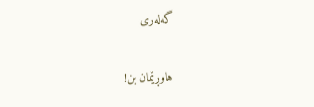گەلەری

هاوڕێمان بن!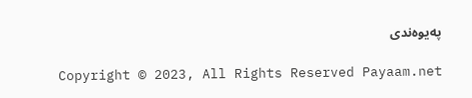پەیوەندی

  Copyright © 2023, All Rights Reserved Payaam.net